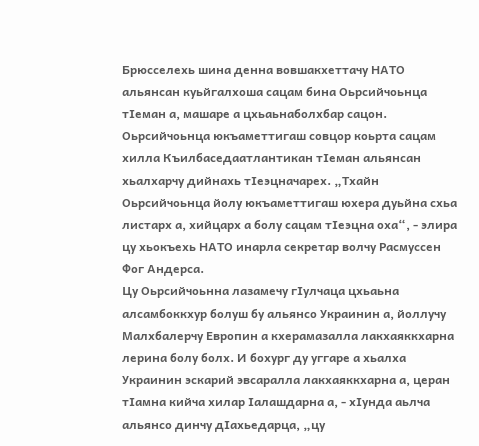Брюсселехь шина денна вовшакхеттачу НАТО альянсан куьйгалхоша сацам бина Оьрсийчоьнца тIеман а, машаре а цхьаьнаболхбар сацон.
Оьрсийчоьнца юкъаметтигаш совцор коьрта сацам хилла Къилбаседаатлантикан тIеман альянсан хьалхарчу дийнахь тIеэцначарех. „Тхайн Оьрсийчоьнца йолу юкъаметтигаш юхера дуьйна схьа листарх а, хийцарх а болу сацам тIеэцна оха“, - элира цу хьокъехь НАТО инарла секретар волчу Расмуссен Фог Андерса.
Цу Оьрсийчоьнна лазамечу гIулчаца цхьаьна алсамбоккхур болуш бу альянсо Украинин а, йоллучу Малхбалерчу Европин а кхерамазалла лакхаяккхарна лерина болу болх. И бохург ду уггаре а хьалха Украинин эскарий эвсаралла лакхаяккхарна а, церан тIамна кийча хилар Iалашдарна а, - хIунда аьлча альянсо динчу дIахьедарца, „цу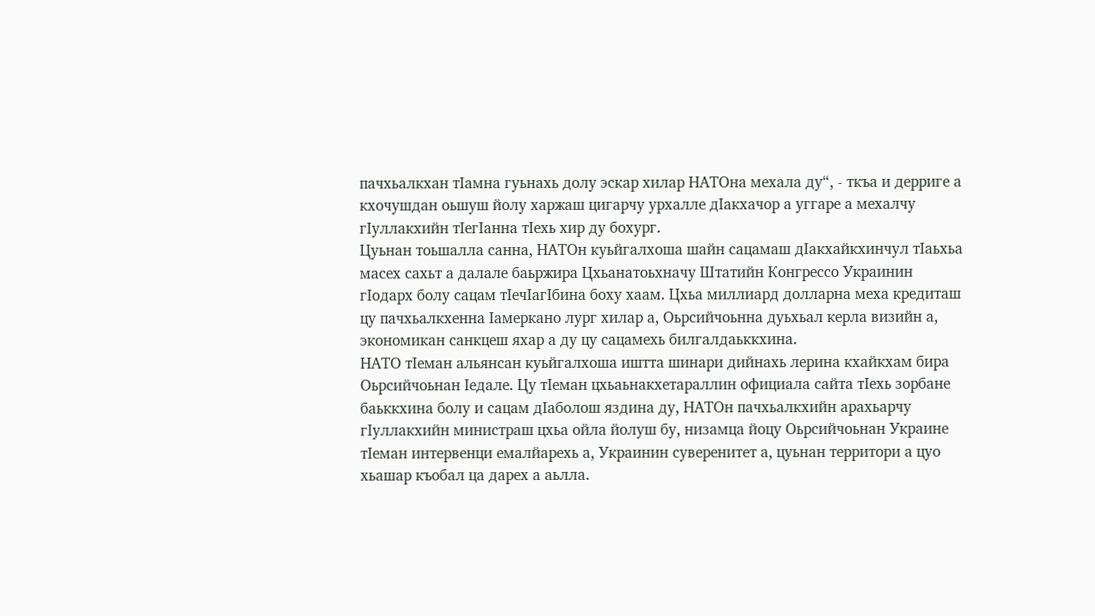пачхьалкхан тIамна гуьнахь долу эскар хилар НАТОна мехала ду“, - ткъа и дерриге а кхочушдан оьшуш йолу харжаш цигарчу урхалле дIакхачор а уггаре а мехалчу гIуллакхийн тIегIанна тIехь хир ду бохург.
Цуьнан тоьшалла санна, НАТОн куьйгалхоша шайн сацамаш дIакхайкхинчул тIаьхьа масех сахьт а далале баьржира Цхьанатоьхначу Штатийн Конгрессо Украинин гIодарх болу сацам тIечIагIбина боху хаам. Цхьа миллиард долларна меха кредиташ цу пачхьалкхенна Iамеркано лург хилар а, Оьрсийчоьнна дуьхьал керла визийн а, экономикан санкцеш яхар а ду цу сацамехь билгалдаьккхина.
НАТО тIеман альянсан куьйгалхоша иштта шинари дийнахь лерина кхайкхам бира Оьрсийчоьнан Iедале. Цу тIеман цхьаьнакхетараллин официала сайта тIехь зорбане баьккхина болу и сацам дIаболош яздина ду, НАТОн пачхьалкхийн арахьарчу гIуллакхийн министраш цхьа ойла йолуш бу, низамца йоцу Оьрсийчоьнан Украине тIеман интервенци емалйарехь а, Украинин суверенитет а, цуьнан территори а цуо хьашар къобал ца дарех а аьлла.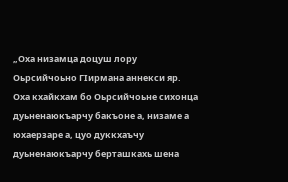„Оха низамца доцуш лору Оьрсийчоьно ГIирмана аннекси яр. Оха кхайкхам бо Оьрсийчоьне сихонца дуьненаюкъарчу бакъоне а, низаме а юхаерзаре а, цуо дуккхаъчу дуьненаюкъарчу берташкахь шена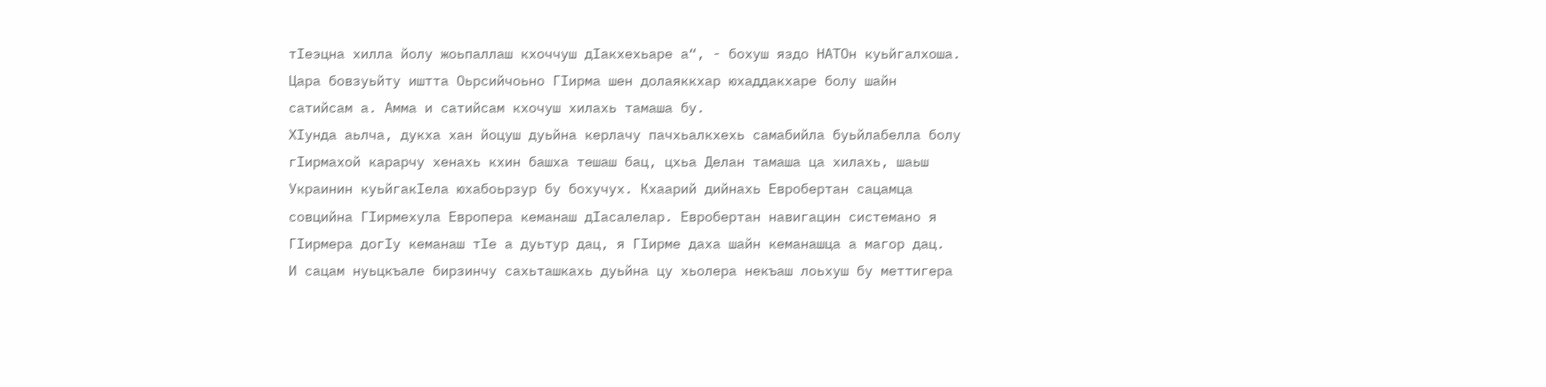тIеэцна хилла йолу жоьпаллаш кхоччуш дIакхехьаре а“, - бохуш яздо НАТОн куьйгалхоша. Цара бовзуьйту иштта Оьрсийчоьно ГIирма шен долаяккхар юхаддакхаре болу шайн сатийсам а. Амма и сатийсам кхочуш хилахь тамаша бу.
ХIунда аьлча, дукха хан йоцуш дуьйна керлачу пачхьалкхехь самабийла буьйлабелла болу гIирмахой карарчу хенахь кхин башха тешаш бац, цхьа Делан тамаша ца хилахь, шаьш Украинин куьйгакIела юхабоьрзур бу бохучух. Кхаарий дийнахь Евробертан сацамца совцийна ГIирмехула Европера кеманаш дIасалелар. Евробертан навигацин системано я ГIирмера догIу кеманаш тIе а дуьтур дац, я ГIирме даха шайн кеманашца а магор дац.
И сацам нуьцкъале бирзинчу сахьташкахь дуьйна цу хьолера некъаш лоьхуш бу меттигера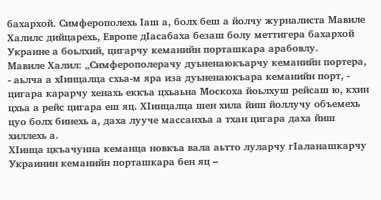бахархой. Симферополехь Iаш а, болх беш а йолчу журналиста Мавиле Халилс дийцарехь, Европе дIасабаха безаш болу меттигера бахархой Украине а боьлхий, цигарчу кеманийн порташкара арабовлу.
Мавиле Халил: „Симферополерачу дуьненаюкъарчу кеманийн портера, - аьлча а хIинцалца схьа-м яра иза дуьненаюкъара кеманийн порт, - цигара карарчу хенахь еккъа цхьаьна Москоха йоьлхуш рейсаш ю, кхин цхьа а рейс цигара еш яц. ХIинцалца шен хила йиш йоллучу объемехь цуо болх бинехь а, даха лууче массанхьа а тхан цигара даха йиш хиллехь а.
ХIинца цкъачунна кеманца новкъа вала аьтто луларчу гIаланашкарчу Украинин кеманийн порташкара бен яц –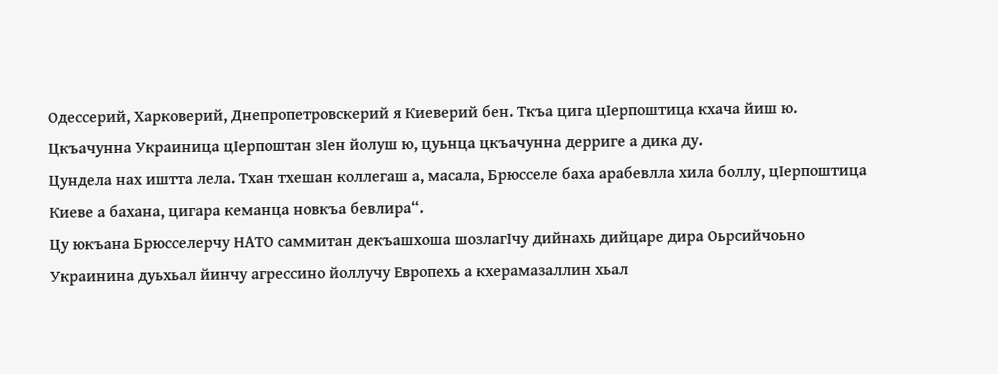Одессерий, Харковерий, Днепропетровскерий я Киеверий бен. Ткъа цига цIерпоштица кхача йиш ю. Цкъачунна Украиница цIерпоштан зIен йолуш ю, цуьнца цкъачунна дерриге а дика ду.
Цундела нах иштта лела. Тхан тхешан коллегаш а, масала, Брюсселе баха арабевлла хила боллу, цIерпоштица Киеве а бахана, цигара кеманца новкъа бевлира“.
Цу юкъана Брюсселерчу НАТО саммитан декъашхоша шозлагIчу дийнахь дийцаре дира Оьрсийчоьно Украинина дуьхьал йинчу агрессино йоллучу Европехь а кхерамазаллин хьал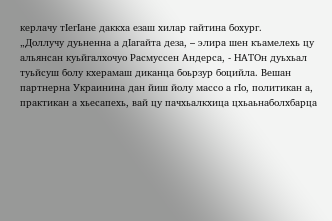керлачу тIегIане даккха езаш хилар гайтина бохург.
„Доллучу дуьненна а дIагайта деза, – элира шен къамелехь цу альянсан куьйгалхочуо Расмуссен Андерса, - НАТОн дуьхьал туьйсуш болу кхерамаш диканца боьрзур боцийла. Вешан партнерна Украинина дан йиш йолу массо а гIо, политикан а, практикан а хьесапехь, вай цу пачхьалкхица цхьаьнаболхбарца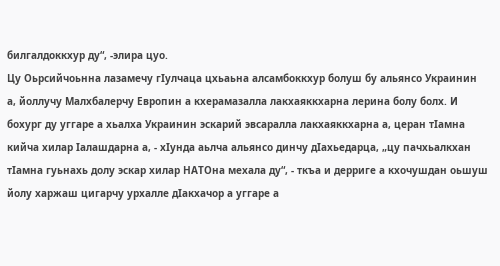билгалдоккхур ду“, -элира цуо.
Цу Оьрсийчоьнна лазамечу гIулчаца цхьаьна алсамбоккхур болуш бу альянсо Украинин а, йоллучу Малхбалерчу Европин а кхерамазалла лакхаяккхарна лерина болу болх. И бохург ду уггаре а хьалха Украинин эскарий эвсаралла лакхаяккхарна а, церан тIамна кийча хилар Iалашдарна а, - хIунда аьлча альянсо динчу дIахьедарца, „цу пачхьалкхан тIамна гуьнахь долу эскар хилар НАТОна мехала ду“, - ткъа и дерриге а кхочушдан оьшуш йолу харжаш цигарчу урхалле дIакхачор а уггаре а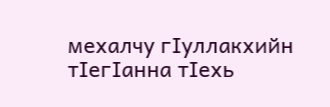мехалчу гIуллакхийн тIегIанна тIехь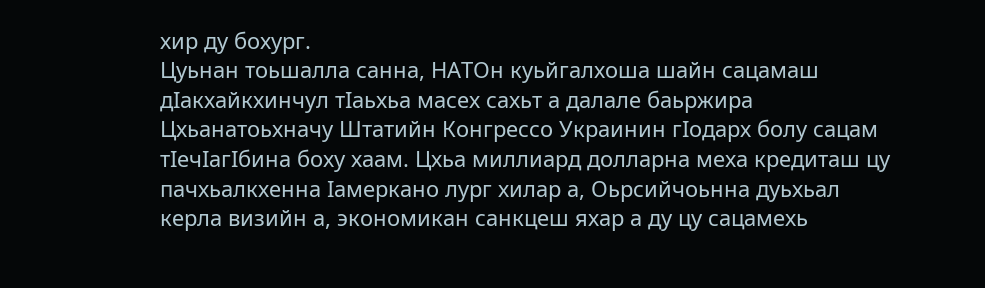хир ду бохург.
Цуьнан тоьшалла санна, НАТОн куьйгалхоша шайн сацамаш дIакхайкхинчул тIаьхьа масех сахьт а далале баьржира Цхьанатоьхначу Штатийн Конгрессо Украинин гIодарх болу сацам тIечIагIбина боху хаам. Цхьа миллиард долларна меха кредиташ цу пачхьалкхенна Iамеркано лург хилар а, Оьрсийчоьнна дуьхьал керла визийн а, экономикан санкцеш яхар а ду цу сацамехь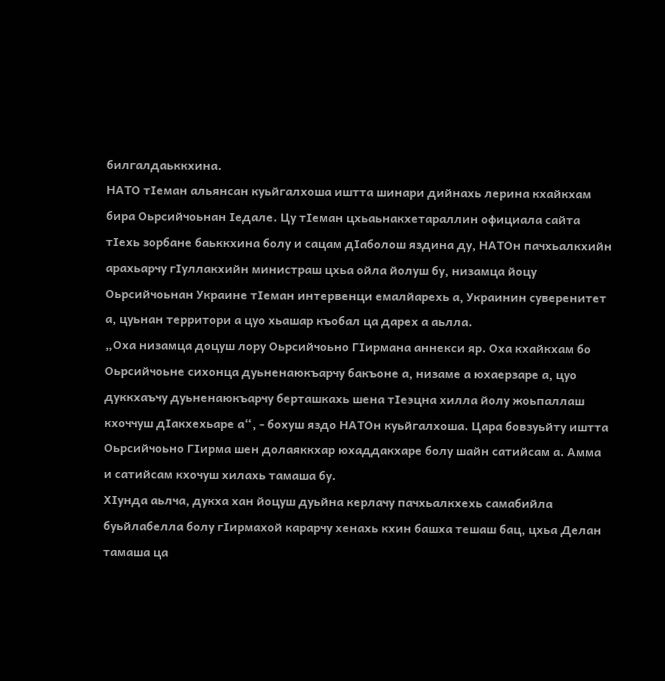билгалдаьккхина.
НАТО тIеман альянсан куьйгалхоша иштта шинари дийнахь лерина кхайкхам бира Оьрсийчоьнан Iедале. Цу тIеман цхьаьнакхетараллин официала сайта тIехь зорбане баьккхина болу и сацам дIаболош яздина ду, НАТОн пачхьалкхийн арахьарчу гIуллакхийн министраш цхьа ойла йолуш бу, низамца йоцу Оьрсийчоьнан Украине тIеман интервенци емалйарехь а, Украинин суверенитет а, цуьнан территори а цуо хьашар къобал ца дарех а аьлла.
„Оха низамца доцуш лору Оьрсийчоьно ГIирмана аннекси яр. Оха кхайкхам бо Оьрсийчоьне сихонца дуьненаюкъарчу бакъоне а, низаме а юхаерзаре а, цуо дуккхаъчу дуьненаюкъарчу берташкахь шена тIеэцна хилла йолу жоьпаллаш кхоччуш дIакхехьаре а“, - бохуш яздо НАТОн куьйгалхоша. Цара бовзуьйту иштта Оьрсийчоьно ГIирма шен долаяккхар юхаддакхаре болу шайн сатийсам а. Амма и сатийсам кхочуш хилахь тамаша бу.
ХIунда аьлча, дукха хан йоцуш дуьйна керлачу пачхьалкхехь самабийла буьйлабелла болу гIирмахой карарчу хенахь кхин башха тешаш бац, цхьа Делан тамаша ца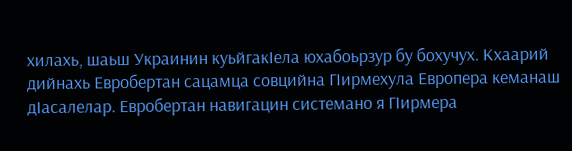хилахь, шаьш Украинин куьйгакIела юхабоьрзур бу бохучух. Кхаарий дийнахь Евробертан сацамца совцийна ГIирмехула Европера кеманаш дIасалелар. Евробертан навигацин системано я ГIирмера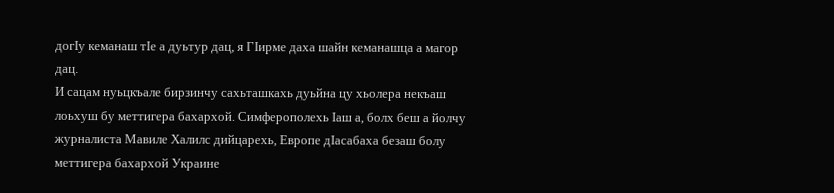догIу кеманаш тIе а дуьтур дац, я ГIирме даха шайн кеманашца а магор дац.
И сацам нуьцкъале бирзинчу сахьташкахь дуьйна цу хьолера некъаш лоьхуш бу меттигера бахархой. Симферополехь Iаш а, болх беш а йолчу журналиста Мавиле Халилс дийцарехь, Европе дIасабаха безаш болу меттигера бахархой Украине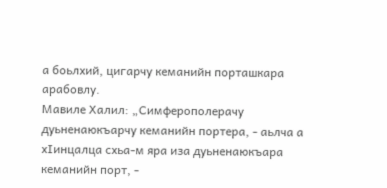а боьлхий, цигарчу кеманийн порташкара арабовлу.
Мавиле Халил: „Симферополерачу дуьненаюкъарчу кеманийн портера, - аьлча а хIинцалца схьа-м яра иза дуьненаюкъара кеманийн порт, -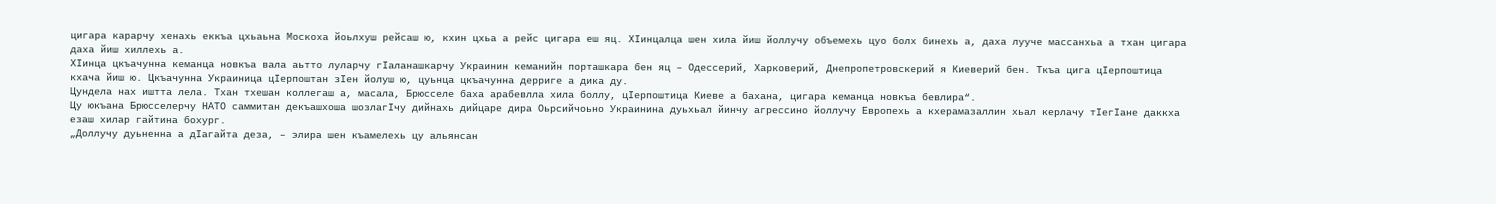цигара карарчу хенахь еккъа цхьаьна Москоха йоьлхуш рейсаш ю, кхин цхьа а рейс цигара еш яц. ХIинцалца шен хила йиш йоллучу объемехь цуо болх бинехь а, даха лууче массанхьа а тхан цигара даха йиш хиллехь а.
ХIинца цкъачунна кеманца новкъа вала аьтто луларчу гIаланашкарчу Украинин кеманийн порташкара бен яц – Одессерий, Харковерий, Днепропетровскерий я Киеверий бен. Ткъа цига цIерпоштица кхача йиш ю. Цкъачунна Украиница цIерпоштан зIен йолуш ю, цуьнца цкъачунна дерриге а дика ду.
Цундела нах иштта лела. Тхан тхешан коллегаш а, масала, Брюсселе баха арабевлла хила боллу, цIерпоштица Киеве а бахана, цигара кеманца новкъа бевлира“.
Цу юкъана Брюсселерчу НАТО саммитан декъашхоша шозлагIчу дийнахь дийцаре дира Оьрсийчоьно Украинина дуьхьал йинчу агрессино йоллучу Европехь а кхерамазаллин хьал керлачу тIегIане даккха езаш хилар гайтина бохург.
„Доллучу дуьненна а дIагайта деза, – элира шен къамелехь цу альянсан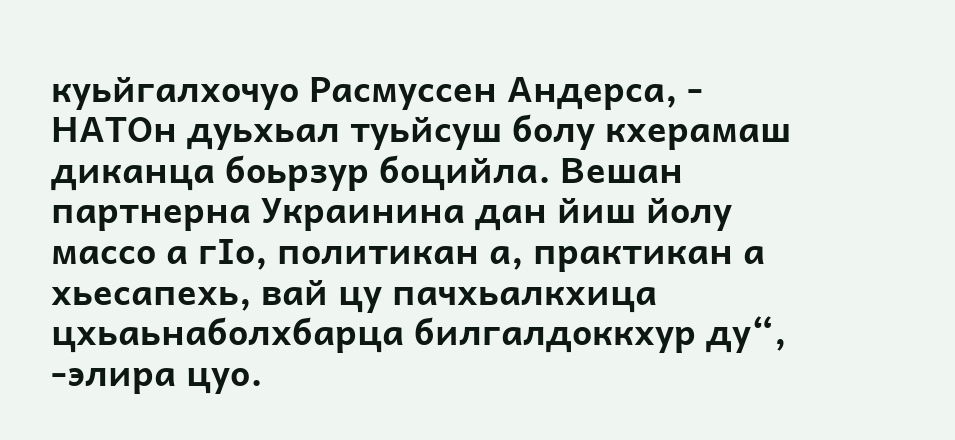куьйгалхочуо Расмуссен Андерса, - НАТОн дуьхьал туьйсуш болу кхерамаш диканца боьрзур боцийла. Вешан партнерна Украинина дан йиш йолу массо а гIо, политикан а, практикан а хьесапехь, вай цу пачхьалкхица цхьаьнаболхбарца билгалдоккхур ду“, -элира цуо.